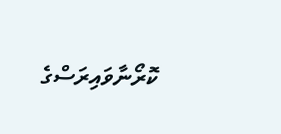ކޮރޯނާވައިރަސްގެ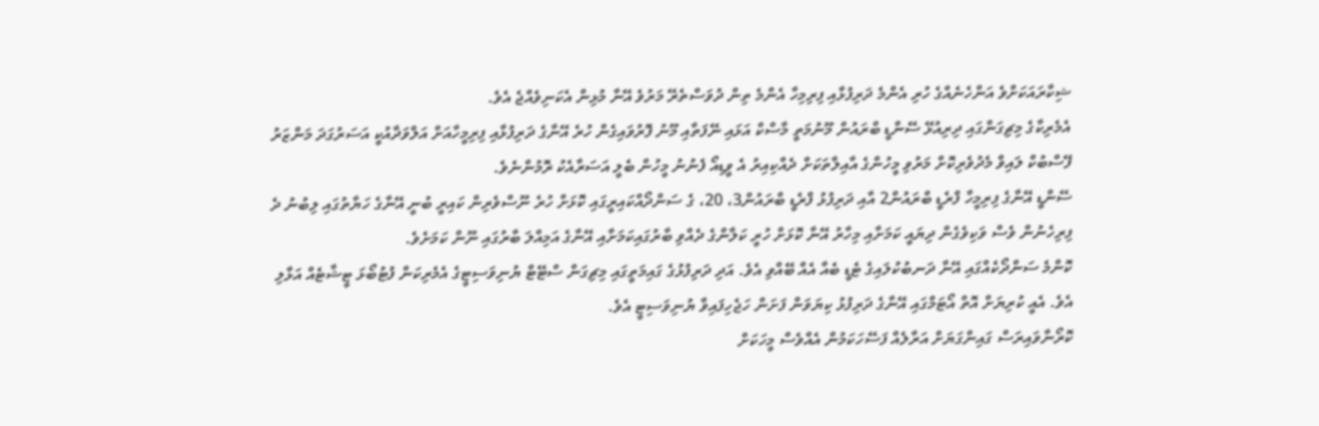ޝިކާރައަކަށްވެ އަންހެނެއްގެ ހުރި އެންމެ ދަރިފުޅާއި ފިރިމިހާ އެންމެ ތިން ދުވަސްތެރޭ މަރުވެ އޭނާ މުޅިން އެކަނިވެއްޖެ އެވެ.
އެމެރިކާގެ މިޗިގަންގައި ދިރިއުޅޭ ސޭންޑީ ބްރައުން މޫނުމަތީ މާސްކް އަޅައި ނޭފަތާއި މޫނު ފޮރުވައިގެން ހުރެ އޭނާގެ ދަރިފުޅާއި ފިރިމީހާއަށް އަލްވަދާއުކީ އަސަރުގަދަ މަންޒަރު ފޭސްބުކް ލައިވް މެދުވެރިކޮށް މަރުވި މީހުންގެ އާއިލާތަކަށް ދެއްކިއިރު އެ ވީޑިއޯ ފެނުނު މީހުން ބެލީ އަސަރާއެކު ރޮމުންނެވެ.
ސޭންޑީ އޭނާގެ ފިރިމީހާ ފްރެޑީ ބްރައުން2 އާއި ދަރިފުޅު ފްރެޑީ ބްރައުން3، 20، ގެ ސަންދޯއްކައިރީގައި ކޮޅަށް ހުރެ ނޫސްވެރިން ކައިރީ ބުނީ އޭނާގެ ހަޔާތުގައި ލިބުނު ދެ ފިރިހެނުން ވެސް ވަކިވެގެން ދިޔައީ ކަމަށާއި މިހާރު އޭނާ ކޮޅަށް ހުރީ ކަލާންގެ ދެއްވި ބާރުގައިކަމަށާއި އޭނާގެ އަމިއްލަ ބާރުގައި ނޫން ކަމަށެވެ.
ކޮންމެ ސަންދޯކެއްގައި އޭނާ ދަނބުކުލައިގެ ޓެޑީ ބެއާ އެއް ބޭއްވި އެވެ. އަދި ދަރިފުޅުގެ ގައިމަތީގައި މިޗިގަން ސްޓޭޓް ޔުނިވަސިޓީގެ އެމެރިކަން ފުޓުބޯޅަ ޓީޝާޓެއް އަޅާލި އެވެ. އެއީ ކުރިޔަށް އޮތް އޯޓަމްގައި އޭނާގެ ދަރިފުޅު ކިޔަވަން ފަށަން ހަޖެހިފައިވާ ޔުނިވަސިޓީ އެވެ.
ކޮރޯނާވައިރަސް ގައިންގަޔަށް އަރާލެއް ފަސޭހަކަމުން އެއްވެސް މީހަކަށް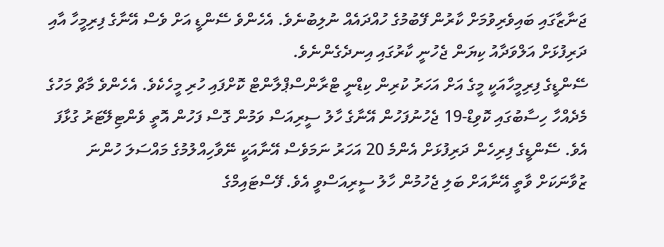ޖަނާޒާގައި ބައިވެރިވުމަށް ކާރުން ފޭބުމުގެ ހުއްދައެއް ނުލިބުނެވެ. އެހެންވެ ސޭންޑީ އަށް ވެސް އޭނާގެ ފިރިމީހާ އާއި ދަރިފުޅަށް އަލްވަދާއު ކިޔަން ޖެހުނީ ކާރުގައި އިނދެގެންނެވެ.
ސޭންޑީގެ ފިރިމީހާއަކީ މީގެ އަށް އަހަރު ކުރިން ކިޑްނީ ޓްރާންސްޕްލާންޓް ކޮށްފައި ހުރި މީހެކެވެ. އެހެންވެ މާޗް މަހުގެ މެދެއްހާ ހިސާބުގައި ކޮވިޑް-19 ޖެހުނުފަހުން އޭނާގެ ހާލު ސީރިއަސް ވަމުން ގޮސް ފަހުން އޮތީ ވެންޓިލޭޓަރު ގުޅާފަ އެވެ. ސޭންޑީގެ ފިރިހެން ދަރިފުޅަށް އެންމެ 20 އަހަރު ނަމަވެސް އޭނާއަކީ ނޭވާހިއްލުމުގެ މައްސަލަ ހުންނަ ޒުވާނަކަށް ވާތީ އޭނާއަށް ބަލި ޖެހުމުން ހާލު ސީރިއަސްވީ އެވެ. ފޭސްޓައިމްގެ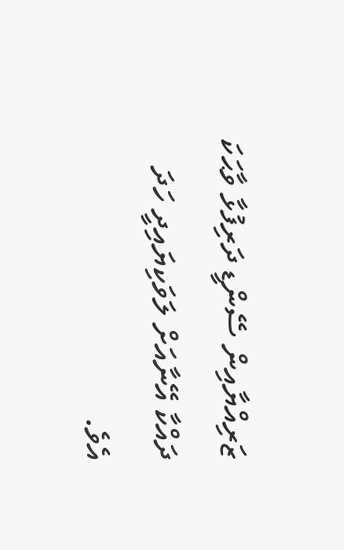ޒަރިއްޔާއިން ސޭންޑީ ދަރިފުޅާ ވާޙަކަ ދައްކާ އޭނާއަށް ލަވަކިޔައިދީ ހަދަ އެވެ.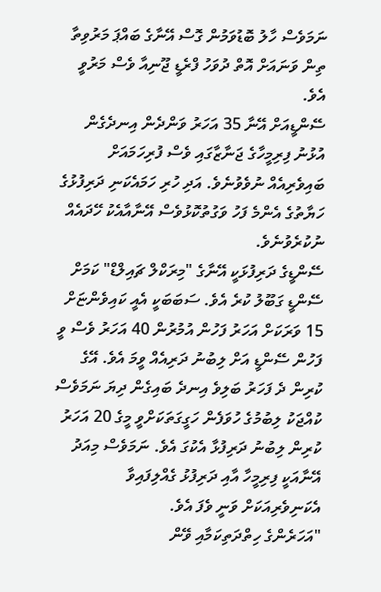ނަމަވެސް ހާލު ބޮޑުވަމުން ގޮސް އޭނާގެ ބައްޕަ މަރުވިތާ ތިން ވަނައަށް އޮތް ދުވަހު ފްރެޑީ ޖޫނިއާ ވެސް މަރުވީ އެވެ.
ސޭންޑީއަށް އޭނާ 35 އަހަރު ވަންދެން އިނދެގެން އުޅުނު ފިރިމީހާގެ ޖަނާޒާގައި ވެސް ފުރިހަމައަށް ބައިވެރިއެއް ނުވެވުނެވެ. އަދި ހުރި ހަމައެކަނި ދަރިފުޅުގެ ހަޔާތުގެ އެންމެ ފަހު ވަގުތުކޮޅުވެސް އޭނާއާއެކު ހޭދައެއް ނުކުރެވުނެވެ.
ސޭންޑީގެ ދަރިފުޅަކީ އޭނާގެ "މިރަކްލް ޗައިލްޑް" ކަމަށް ސޭންޑީ ގަބޫލު ކުރެ އެވެ. ސަބަބަކީ އެއީ ކައިވެންޏަށް 15 ވަރަކަށް އަހަރު ފަހުން އުމުރުން 40 އަހަރު ވެސް ވީ ފަހުން ސޭންޑީ އަށް ލިބުނު ދަރިއެއް ވީމަ އެވެ. އޭގެ ކުރިން ދެ ފަހަރު ބަލިވެ އިނދެ ބައިގެން ދިޔަ ނަމަވެސް ކުއްޖަކު ލިބުމުގެ ހުވަފެން ހަގީގަތަކަށްވީ މީގެ 20 އަހަރު ކުރިން ލިބުނު ދަރިފުޅާ އެކުގަ އެވެ. ނަމަވެސް މިއަދު އޭނާއަކީ ފިރިމީހާ އާއި ދަރިފުޅު ގެއްލިފައިވާ އެކަނިވެރިއަކަށް ވަނީ ވެފަ އެވެ.
"އަހަރެންގެ ހިތްދަތިކަމާއި ވޭން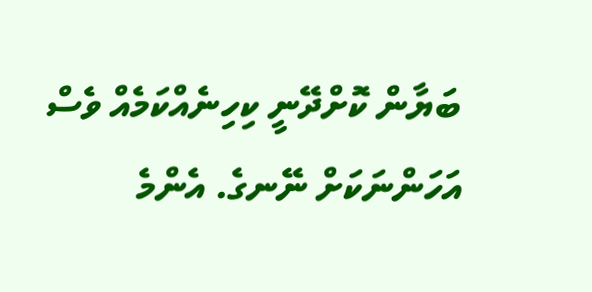ބަޔާން ކޮށްދޭނީ ކިހިނެއްކަމެއް ވެސް އަހަންނަކަށް ނޭނގެ. އެންމެ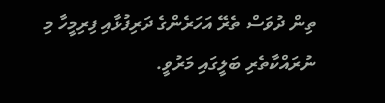ތިން ދުވަސް ތެރޭ އަހަރެންގެ ދަރިފުޅާއި ފިރިމީހާ މި ނުރައްކާތެރި ބަލީގައި މަރުވީ.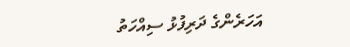އަހަރެންގެ ދަރިފުޅު ސިއްހަތު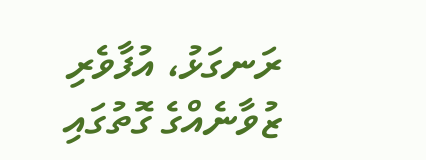ރަނގަޅު، އުފާވެރި ޒުވާނެއްގެ ގޮތުގައި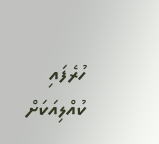ހުރެފައި ކުއްލިއަކަށް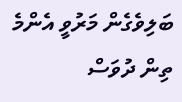ބަލިވެގެން މަރުވީ އެންމެ ތިން ދުވަސް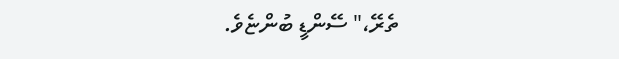ތެރޭ،" ސޭންޑީ ބުންޏެވެ.